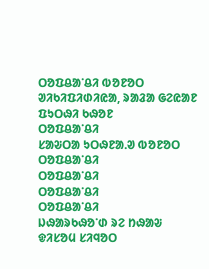ᱛᱚᱯᱪᱟᱸᱪᱤ ᱵᱚᱱᱚᱛ
ᱣᱤᱠᱤᱯᱤᱰᱤᱭᱟ, ᱨᱟᱲᱟ ᱜᱮᱭᱟᱱ ᱯᱩᱛᱷᱤ ᱠᱷᱚᱱ
ᱛᱚᱯᱪᱟᱸᱪᱤ
ᱥᱟᱶᱛᱟ ᱩᱛᱷᱱᱟᱹᱣ ᱵᱚᱱᱚᱛ
ᱛᱚᱯᱪᱟᱸᱪᱤ
ᱛᱚᱯᱪᱟᱸᱪᱤ
ᱛᱚᱯᱪᱟᱸᱪᱤ
ᱛᱚᱯᱪᱟᱸᱪᱤ
ᱡᱷᱟᱨᱠᱷᱚᱸᱰ ᱨᱮ ᱴᱷᱟᱶ
ᱫᱤᱥᱚᱢ ᱥᱤᱧᱚᱛ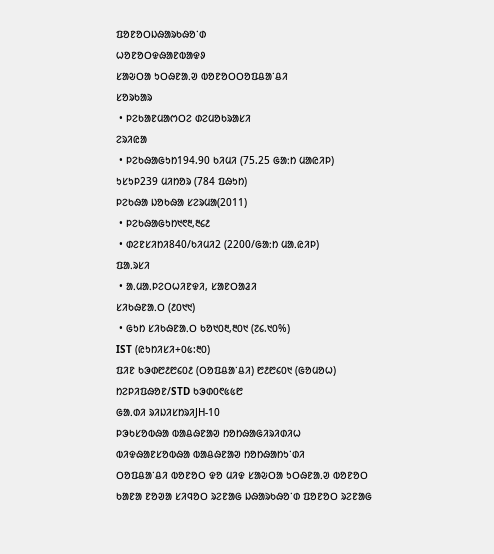ᱯᱚᱱᱚᱛᱡᱷᱟᱨᱠᱷᱚᱸᱰ
ᱦᱚᱱᱚᱛᱫᱷᱟᱱᱵᱟᱫᱽ
ᱥᱟᱶᱛᱟ ᱩᱛᱷᱱᱟᱹᱣ ᱵᱚᱱᱚᱛᱛᱚᱯᱪᱟᱸᱪᱤ
ᱥᱚᱨᱠᱟᱨ
 • ᱞᱮᱠᱟᱱᱢᱟᱬᱛᱮ ᱰᱮᱢᱚᱠᱨᱟᱥᱤ
ᱮᱨᱤᱭᱟ
 • ᱞᱮᱠᱷᱟᱜᱩᱴ194.90 ᱠᱤᱢᱤ (75.25 ᱜᱟᱺᱴ ᱢᱟᱭᱤᱞ)
ᱩᱥᱩᱞ239 ᱢᱤᱴᱚᱨ (784 ᱯᱷᱩᱴ)
ᱞᱮᱠᱷᱟ ᱡᱚᱠᱷᱟ ᱥᱮᱨᱢᱟ(2011)
 • ᱞᱮᱠᱷᱟᱜᱩᱴ᱑᱖᱓,᱓᱔᱒
 • ᱰᱮᱱᱥᱤᱴᱤ840/ᱠᱤᱢᱤ2 (2200/ᱜᱟᱺᱴ ᱢᱟᱹᱭᱤᱞ)
ᱯᱟᱹᱨᱥᱤ
 • ᱟᱹᱢᱟᱹᱞᱮᱛᱦᱤᱱᱫᱤ, ᱥᱟᱱᱛᱟᱲᱤ
ᱥᱤᱠᱷᱱᱟᱹᱛ (᱒᱐᱑᱑)
 • ᱜᱩᱴ ᱥᱤᱠᱷᱱᱟᱹᱛ ᱠᱚ᱑᱐᱓,᱓᱐᱑ (᱗᱔.᱑᱐%)
IST (ᱭᱩᱴᱤᱥᱤ+᱐᱕:᱓᱐)
ᱯᱤᱱ ᱠᱳᱰ᱘᱒᱘᱔᱐᱒ (ᱛᱚᱯᱪᱟᱸᱪᱤ) ᱘᱒᱘᱔᱐᱑ (ᱜᱚᱢᱚᱦ)
ᱴᱮᱞᱤᱯᱷᱚᱱ/STD ᱠᱳᱰ᱐᱖᱕᱕᱘
ᱜᱟᱹᱰᱤ ᱨᱤᱡᱤᱥᱴᱨᱤJH-10
ᱞᱳᱠᱥᱚᱵᱷᱟ ᱵᱟᱪᱷᱱᱟᱣ ᱴᱚᱴᱷᱟᱜᱤᱨᱤᱰᱤᱦ
ᱵᱤᱫᱷᱟᱱᱥᱚᱵᱷᱟ ᱵᱟᱪᱷᱱᱟᱣ ᱴᱚᱴᱷᱟᱴᱩᱸᱰᱤ
ᱛᱚᱯᱪᱟᱸᱪᱤ ᱵᱚᱱᱚᱛ ᱫᱚ ᱢᱤᱫ ᱥᱟᱶᱛᱟ ᱩᱛᱷᱱᱟᱹᱣ ᱵᱚᱱᱚᱛ ᱠᱟᱱᱟ ᱱᱚᱣᱟ ᱥᱤᱧᱚᱛ ᱨᱮᱱᱟᱜ ᱡᱷᱟᱨᱠᱷᱚᱸᱰ ᱯᱚᱱᱚᱛ ᱨᱮᱱᱟᱜ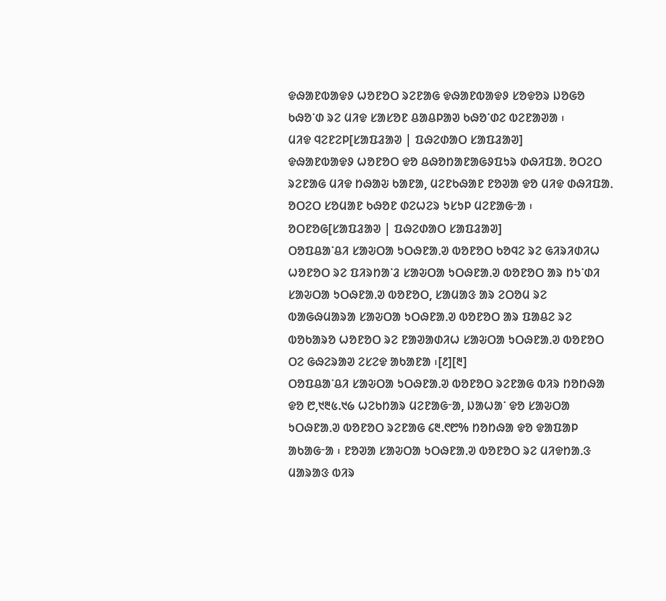ᱫᱷᱟᱱᱵᱟᱫᱽ ᱦᱚᱱᱚᱛ ᱨᱮᱱᱟᱜ ᱫᱷᱟᱱᱵᱟᱫᱽ ᱥᱚᱫᱚᱨ ᱡᱚᱜᱚ ᱠᱷᱚᱸᱰ ᱨᱮ ᱢᱤᱫ ᱥᱟᱥᱚᱱ ᱪᱟᱪᱞᱟᱣ ᱠᱷᱚᱸᱰᱮ ᱵᱮᱱᱟᱣᱟ ᱾
ᱢᱤᱫ ᱧᱮᱱᱮᱞ[ᱥᱟᱯᱲᱟᱣ | ᱯᱷᱮᱰᱟᱛ ᱥᱟᱯᱲᱟᱣ]
ᱫᱷᱟᱱᱵᱟᱫᱽ ᱦᱚᱱᱚᱛ ᱫᱚ ᱪᱷᱚᱴᱟᱱᱟᱜᱽᱯᱩᱨ ᱰᱷᱤᱯᱟᱹ ᱚᱛᱮᱛ ᱨᱮᱱᱟᱜ ᱢᱤᱫ ᱴᱷᱟᱶ ᱠᱟᱱᱟ, ᱢᱮᱱᱠᱷᱟᱱ ᱱᱚᱣᱟ ᱫᱚ ᱢᱤᱫ ᱰᱷᱤᱯᱟᱹ ᱚᱛᱮᱛ ᱥᱚᱢᱟᱱ ᱠᱷᱚᱱ ᱰᱮᱦᱮᱨ ᱩᱥᱩᱞ ᱢᱮᱱᱟᱜᱼᱟ ᱾
ᱚᱛᱱᱚᱜ[ᱥᱟᱯᱲᱟᱣ | ᱯᱷᱮᱰᱟᱛ ᱥᱟᱯᱲᱟᱣ]
ᱛᱚᱯᱪᱟᱸᱪᱤ ᱥᱟᱶᱛᱟ ᱩᱛᱷᱱᱟᱹᱣ ᱵᱚᱱᱚᱛ ᱠᱚᱧᱮ ᱨᱮ ᱜᱤᱨᱤᱰᱤᱦ ᱦᱚᱱᱚᱛ ᱨᱮ ᱯᱤᱨᱴᱟᱸᱲ ᱥᱟᱶᱛᱟ ᱩᱛᱷᱱᱟᱹᱣ ᱵᱚᱱᱚᱛ ᱟᱨ ᱴᱩᱸᱰᱤ ᱥᱟᱶᱛᱟ ᱩᱛᱷᱱᱟᱹᱣ ᱵᱚᱱᱚᱛ, ᱥᱟᱢᱟᱝ ᱟᱨ ᱮᱛᱚᱢ ᱨᱮ ᱵᱟᱜᱷᱢᱟᱨᱟ ᱥᱟᱶᱛᱟ ᱩᱛᱷᱱᱟᱹᱣ ᱵᱚᱱᱚᱛ ᱟᱨ ᱯᱟᱪᱮ ᱨᱮ ᱵᱚᱠᱟᱨᱚ ᱦᱚᱱᱚᱛ ᱨᱮ ᱱᱟᱣᱟᱰᱤᱦ ᱥᱟᱶᱛᱟ ᱩᱛᱷᱱᱟᱹᱣ ᱵᱚᱱᱚᱛ ᱛᱮ ᱜᱷᱮᱨᱟᱣ ᱮᱥᱮᱫ ᱟᱠᱟᱱᱟ ᱾[᱒][᱓]
ᱛᱚᱯᱪᱟᱸᱪᱤ ᱥᱟᱶᱛᱟ ᱩᱛᱷᱱᱟᱹᱣ ᱵᱚᱱᱚᱛ ᱨᱮᱱᱟᱜ ᱵᱤᱨ ᱴᱚᱴᱷᱟ ᱫᱚ ᱘,᱑᱓᱕.᱑᱙ ᱦᱮᱠᱴᱟᱨ ᱢᱮᱱᱟᱜᱼᱟ, ᱡᱟᱦᱟᱸ ᱫᱚ ᱥᱟᱶᱛᱟ ᱩᱛᱷᱱᱟᱹᱣ ᱵᱚᱱᱚᱛ ᱨᱮᱱᱟᱜ ᱔᱓.᱖᱘% ᱴᱚᱴᱷᱟ ᱫᱚ ᱫᱟᱯᱟᱞ ᱟᱠᱟᱜᱼᱟ ᱾ ᱱᱚᱣᱟ ᱥᱟᱶᱛᱟ ᱩᱛᱷᱱᱟᱹᱣ ᱵᱚᱱᱚᱛ ᱨᱮ ᱢᱤᱫᱴᱟᱹᱝ ᱢᱟᱨᱟᱝ ᱵᱤᱨ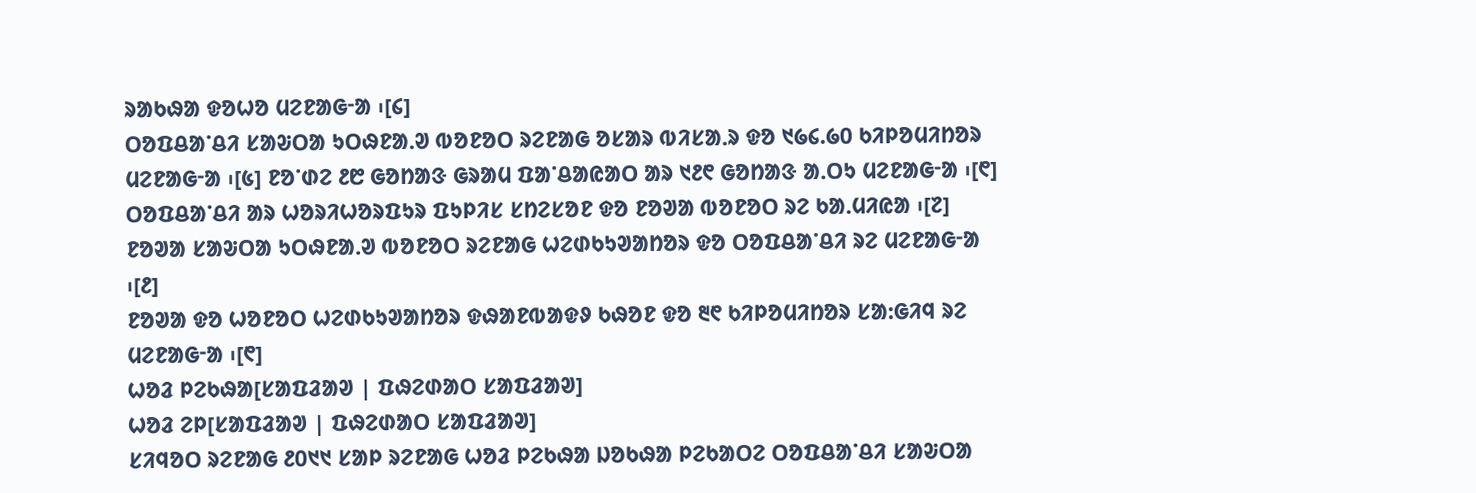ᱨᱟᱠᱷᱟ ᱫᱚᱦᱚ ᱢᱮᱱᱟᱜᱼᱟ ᱾[᱔]
ᱛᱚᱯᱪᱟᱸᱪᱤ ᱥᱟᱶᱛᱟ ᱩᱛᱷᱱᱟᱹᱣ ᱵᱚᱱᱚᱛ ᱨᱮᱱᱟᱜ ᱚᱥᱟᱨ ᱵᱤᱥᱟᱹᱨ ᱫᱚ ᱑᱙᱔.᱙᱐ ᱠᱤᱞᱚᱢᱤᱴᱚᱨ ᱢᱮᱱᱟᱜᱼᱟ ᱾[᱕] ᱱᱚᱸᱰᱮ ᱒᱘ ᱜᱚᱴᱟᱝ ᱜᱨᱟᱢ ᱯᱟᱸᱪᱟᱭᱟᱛ ᱟᱨ ᱑᱒᱖ ᱜᱚᱴᱟᱝ ᱟᱹᱛᱩ ᱢᱮᱱᱟᱜᱼᱟ ᱾[᱖] ᱛᱚᱯᱪᱟᱸᱪᱤ ᱟᱨ ᱦᱚᱨᱤᱦᱚᱨᱯᱩᱨ ᱯᱩᱞᱤᱥ ᱥᱴᱮᱥᱚᱱ ᱫᱚ ᱱᱚᱣᱟ ᱵᱚᱱᱚᱛ ᱨᱮ ᱠᱟᱹᱢᱤᱭᱟ ᱾[᱗] ᱱᱚᱣᱟ ᱥᱟᱶᱛᱟ ᱩᱛᱷᱱᱟᱹᱣ ᱵᱚᱱᱚᱛ ᱨᱮᱱᱟᱜ ᱦᱮᱰᱠᱩᱣᱟᱴᱚᱨ ᱫᱚ ᱛᱚᱯᱪᱟᱸᱪᱤ ᱨᱮ ᱢᱮᱱᱟᱜᱼᱟ ᱾[᱒]
ᱱᱚᱣᱟ ᱫᱚ ᱦᱚᱱᱚᱛ ᱦᱮᱰᱠᱩᱣᱟᱴᱚᱨ ᱫᱷᱟᱱᱵᱟᱫᱽ ᱠᱷᱚᱱ ᱫᱚ ᱓᱖ ᱠᱤᱞᱚᱢᱤᱴᱚᱨ ᱥᱟ:ᱜᱤᱧ ᱨᱮ ᱢᱮᱱᱟᱜᱼᱟ ᱾[᱖]
ᱦᱚᱲ ᱞᱮᱠᱷᱟ[ᱥᱟᱯᱲᱟᱣ | ᱯᱷᱮᱰᱟᱛ ᱥᱟᱯᱲᱟᱣ]
ᱦᱚᱲ ᱮᱞ[ᱥᱟᱯᱲᱟᱣ | ᱯᱷᱮᱰᱟᱛ ᱥᱟᱯᱲᱟᱣ]
ᱥᱤᱧᱚᱛ ᱨᱮᱱᱟᱜ ᱒᱐᱑᱑ ᱥᱟᱞ ᱨᱮᱱᱟᱜ ᱦᱚᱲ ᱞᱮᱠᱷᱟ ᱡᱚᱠᱷᱟ ᱞᱮᱠᱟᱛᱮ ᱛᱚᱯᱪᱟᱸᱪᱤ ᱥᱟᱶᱛᱟ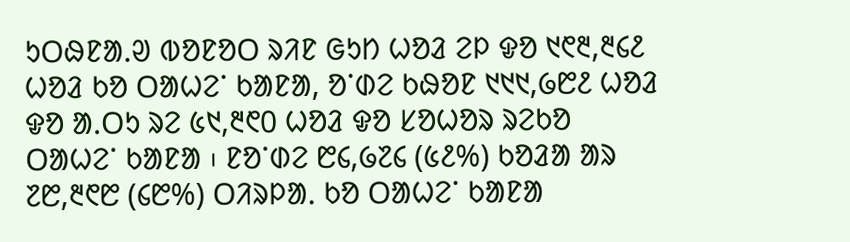ᱩᱛᱷᱱᱟᱹᱣ ᱵᱚᱱᱚᱛ ᱨᱤᱱ ᱜᱩᱴ ᱦᱚᱲ ᱮᱞ ᱫᱚ ᱑᱖᱓,᱓᱔᱒ ᱦᱚᱲ ᱠᱚ ᱛᱟᱦᱮᱸ ᱠᱟᱱᱟ, ᱚᱸᱰᱮ ᱠᱷᱚᱱ ᱑᱑᱑,᱙᱘᱒ ᱦᱚᱲ ᱫᱚ ᱟᱹᱛᱩ ᱨᱮ ᱕᱑,᱓᱖᱐ ᱦᱚᱲ ᱫᱚ ᱥᱚᱦᱚᱨ ᱨᱮᱠᱚ ᱛᱟᱦᱮᱸ ᱠᱟᱱᱟ ᱾ ᱱᱚᱸᱰᱮ ᱘᱔,᱙᱗᱔ (᱕᱒%) ᱠᱚᱲᱟ ᱟᱨ ᱗᱘,᱓᱖᱘ (᱔᱘%) ᱛᱤᱨᱞᱟᱹ ᱠᱚ ᱛᱟᱦᱮᱸ ᱠᱟᱱᱟ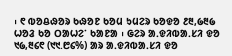᱾ ᱖ ᱵᱚᱪᱷᱚᱨ ᱠᱷᱚᱱ ᱠᱚᱢ ᱩᱢᱮᱨ ᱠᱚᱫᱚ ᱒᱓,᱙᱓᱙ ᱦᱚᱲ ᱠᱚ ᱛᱟᱦᱮᱸ ᱠᱟᱱᱟ ᱾ ᱜᱮᱨ ᱟᱹᱫᱤᱵᱟᱹᱥᱤ ᱫᱚ ᱑᱙,᱓᱔᱖ (᱑᱑.᱘᱔%) ᱟᱨ ᱟᱹᱫᱤᱵᱟᱹᱥᱤ ᱫᱚ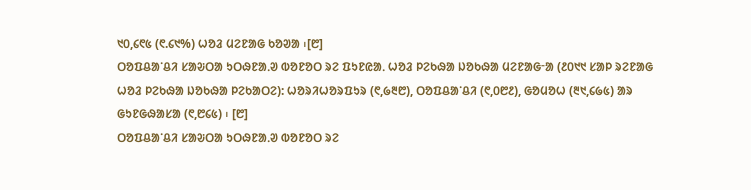᱑᱐,᱔᱖᱕ (᱖.᱔᱑%) ᱦᱚᱲ ᱢᱮᱱᱟᱜ ᱠᱚᱣᱟ ᱾[᱘]
ᱛᱚᱯᱪᱟᱸᱪᱤ ᱥᱟᱶᱛᱟ ᱩᱛᱷᱱᱟᱹᱣ ᱵᱚᱱᱚᱛ ᱨᱮ ᱯᱩᱱᱭᱟᱹ ᱦᱚᱲ ᱞᱮᱠᱷᱟ ᱡᱚᱠᱷᱟ ᱢᱮᱱᱟᱜᱼᱟ (᱒᱐᱑᱑ ᱥᱟᱞ ᱨᱮᱱᱟᱜ ᱦᱚᱲ ᱞᱮᱠᱷᱟ ᱡᱚᱠᱷᱟ ᱞᱮᱠᱟᱛᱮ): ᱦᱚᱨᱤᱦᱚᱨᱯᱩᱨ (᱖,᱙᱓᱘), ᱛᱚᱯᱪᱟᱸᱪᱤ (᱖,᱐᱘᱒), ᱜᱚᱢᱚᱦ (᱓᱑,᱔᱙᱕) ᱟᱨ ᱜᱩᱱᱜᱷᱟᱥᱟ (᱖,᱘᱔᱕) ᱾ [᱘]
ᱛᱚᱯᱪᱟᱸᱪᱤ ᱥᱟᱶᱛᱟ ᱩᱛᱷᱱᱟᱹᱣ ᱵᱚᱱᱚᱛ ᱨᱮ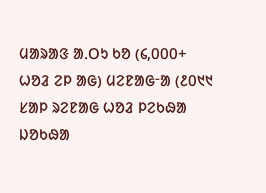ᱢᱟᱨᱟᱝ ᱟᱹᱛᱩ ᱠᱚ (᱔,᱐᱐᱐+ ᱦᱚᱲ ᱮᱞ ᱟᱜ) ᱢᱮᱱᱟᱜᱼᱟ (᱒᱐᱑᱑ ᱥᱟᱞ ᱨᱮᱱᱟᱜ ᱦᱚᱲ ᱞᱮᱠᱷᱟ ᱡᱚᱠᱷᱟ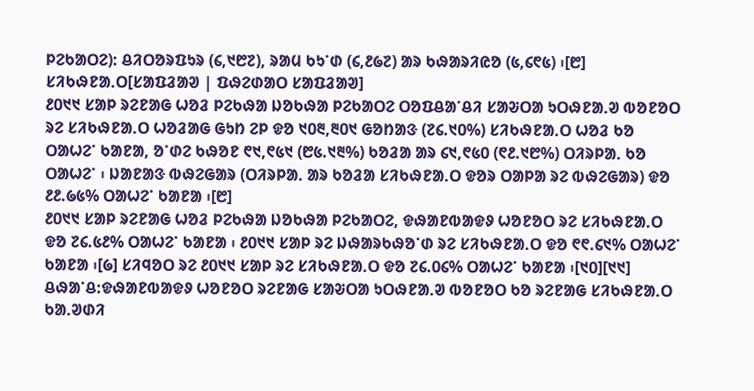ᱞᱮᱠᱟᱛᱮ): ᱪᱤᱛᱚᱨᱯᱩᱨ (᱔,᱑᱘᱗), ᱨᱟᱢ ᱠᱩᱸᱰ (᱔,᱒᱙᱗) ᱟᱨ ᱠᱷᱟᱨᱤᱭᱚ (᱕,᱔᱖᱕) ᱾[᱘]
ᱥᱤᱠᱷᱱᱟᱹᱛ[ᱥᱟᱯᱲᱟᱣ | ᱯᱷᱮᱰᱟᱛ ᱥᱟᱯᱲᱟᱣ]
᱒᱐᱑᱑ ᱥᱟᱞ ᱨᱮᱱᱟᱜ ᱦᱚᱲ ᱞᱮᱠᱷᱟ ᱡᱚᱠᱷᱟ ᱞᱮᱠᱟᱛᱮ ᱛᱚᱯᱪᱟᱸᱪᱤ ᱥᱟᱶᱛᱟ ᱩᱛᱷᱱᱟᱹᱣ ᱵᱚᱱᱚᱛ ᱨᱮ ᱥᱤᱠᱷᱱᱟᱹᱛ ᱦᱚᱲᱟᱜ ᱜᱩᱴ ᱮᱞ ᱫᱚ ᱑᱐᱓,᱓᱐᱑ ᱜᱚᱴᱟᱝ (᱗᱔.᱑᱐%) ᱥᱤᱠᱷᱱᱟᱹᱛ ᱦᱚᱲ ᱠᱚ ᱛᱟᱦᱮᱸ ᱠᱟᱱᱟ, ᱚᱸᱰᱮ ᱠᱷᱚᱱ ᱖᱑,᱖᱕᱑ (᱘᱕.᱑᱓%) ᱠᱚᱲᱟ ᱟᱨ ᱔᱑,᱖᱕᱐ (᱖᱒.᱑᱘%) ᱛᱤᱨᱞᱟᱹ ᱠᱚ ᱛᱟᱦᱮᱸ ᱾ ᱡᱟᱱᱟᱝ ᱵᱷᱮᱜᱟᱨ (ᱛᱤᱨᱞᱟᱹ ᱟᱨ ᱠᱚᱲᱟ ᱥᱤᱠᱷᱱᱟᱹᱛ ᱫᱚᱨ ᱛᱟᱞᱟ ᱨᱮ ᱵᱷᱮᱜᱟᱨ) ᱫᱚ ᱒᱒.᱙᱕% ᱛᱟᱦᱮᱸ ᱠᱟᱱᱟ ᱾[᱘]
᱒᱐᱑᱑ ᱥᱟᱞ ᱨᱮᱱᱟᱜ ᱦᱚᱲ ᱞᱮᱠᱷᱟ ᱡᱚᱠᱷᱟ ᱞᱮᱠᱟᱛᱮ, ᱫᱷᱟᱱᱵᱟᱫᱽ ᱦᱚᱱᱚᱛ ᱨᱮ ᱥᱤᱠᱷᱱᱟᱹᱛ ᱫᱚ ᱗᱔.᱕᱒% ᱛᱟᱦᱮᱸ ᱠᱟᱱᱟ ᱾ ᱒᱐᱑᱑ ᱥᱟᱞ ᱨᱮ ᱡᱷᱟᱨᱠᱷᱚᱸᱰ ᱨᱮ ᱥᱤᱠᱷᱱᱟᱹᱛ ᱫᱚ ᱖᱖.᱔᱑% ᱛᱟᱦᱮᱸ ᱠᱟᱱᱟ ᱾[᱙] ᱥᱤᱧᱚᱛ ᱨᱮ ᱒᱐᱑᱑ ᱥᱟᱞ ᱨᱮ ᱥᱤᱠᱷᱱᱟᱹᱛ ᱫᱚ ᱗᱔.᱐᱔% ᱛᱟᱦᱮᱸ ᱠᱟᱱᱟ ᱾[᱑᱐][᱑᱑]
ᱪᱷᱟᱸᱪ:ᱫᱷᱟᱱᱵᱟᱫᱽ ᱦᱚᱱᱚᱛ ᱨᱮᱱᱟᱜ ᱥᱟᱶᱛᱟ ᱩᱛᱷᱱᱟᱹᱣ ᱵᱚᱱᱚᱛ ᱠᱚ ᱨᱮᱱᱟᱜ ᱥᱤᱠᱷᱱᱟᱹᱛ
ᱠᱟᱹᱣᱰᱤ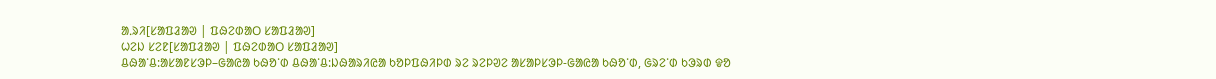ᱟᱹᱨᱤ[ᱥᱟᱯᱲᱟᱣ | ᱯᱷᱮᱰᱟᱛ ᱥᱟᱯᱲᱟᱣ]
ᱦᱮᱡ ᱥᱮᱱ[ᱥᱟᱯᱲᱟᱣ | ᱯᱷᱮᱰᱟᱛ ᱥᱟᱯᱲᱟᱣ]
ᱪᱷᱟᱸᱪ:ᱟᱥᱟᱱᱥᱳᱞ–ᱜᱟᱭᱟ ᱠᱷᱚᱸᱰ ᱪᱷᱟᱸᱪ:ᱡᱷᱟᱨᱤᱭᱟ ᱠᱚᱞᱯᱷᱤᱞᱰ ᱨᱮ ᱨᱮᱞᱣᱮ ᱟᱥᱟᱞᱥᱳᱞ-ᱜᱟᱭᱟ ᱠᱷᱚᱸᱰ, ᱜᱨᱮᱸᱰ ᱠᱳᱨᱰ ᱫᱚ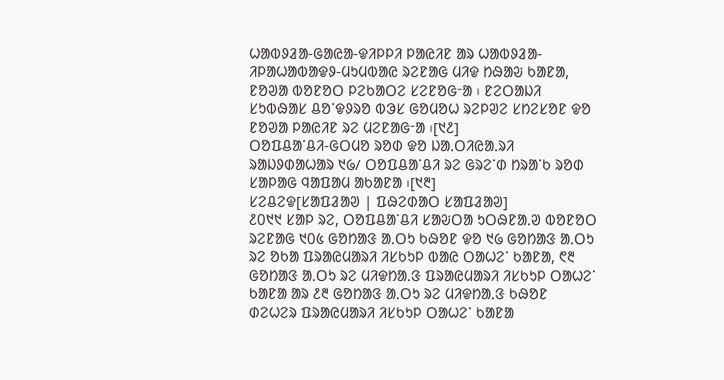ᱦᱟᱵᱽᱲᱟ-ᱜᱟᱭᱟ-ᱫᱤᱞᱞᱤ ᱞᱟᱭᱤᱱ ᱟᱨ ᱦᱟᱵᱽᱲᱟ-ᱤᱞᱟᱦᱟᱵᱟᱫᱽ-ᱢᱩᱢᱵᱟᱭ ᱨᱮᱱᱟᱜ ᱢᱤᱫ ᱴᱷᱟᱶ ᱠᱟᱱᱟ, ᱱᱚᱣᱟ ᱵᱚᱱᱚᱛ ᱞᱮᱠᱟᱛᱮ ᱥᱮᱱᱚᱜᱼᱟ ᱾ ᱱᱮᱛᱟᱡᱤ ᱥᱩᱵᱷᱟᱥ ᱪᱚᱸᱫᱽᱨᱚ ᱵᱳᱥ ᱜᱚᱢᱚᱦ ᱨᱮᱞᱣᱮ ᱥᱴᱮᱥᱚᱱ ᱫᱚ ᱱᱚᱣᱟ ᱞᱟᱭᱤᱱ ᱨᱮ ᱢᱮᱱᱟᱜᱼᱟ ᱾[᱑᱒]
ᱛᱚᱯᱪᱟᱸᱪᱤ-ᱜᱛᱢᱚ ᱨᱚᱰ ᱫᱚ ᱡᱟᱹᱛᱤᱭᱟᱹᱨᱤ ᱨᱟᱡᱽᱰᱟᱦᱟᱨ ᱑᱙/ ᱛᱚᱯᱪᱟᱸᱪᱤ ᱨᱮ ᱜᱨᱮᱸᱰ ᱴᱨᱟᱸᱠ ᱨᱚᱰ ᱥᱟᱞᱟᱜ ᱧᱟᱯᱟᱢ ᱟᱠᱟᱱᱟ ᱾[᱑᱓]
ᱥᱮᱪᱮᱫ[ᱥᱟᱯᱲᱟᱣ | ᱯᱷᱮᱰᱟᱛ ᱥᱟᱯᱲᱟᱣ]
᱒᱐᱑᱑ ᱥᱟᱞ ᱨᱮ, ᱛᱚᱯᱪᱟᱸᱪᱤ ᱥᱟᱶᱛᱟ ᱩᱛᱷᱱᱟᱹᱣ ᱵᱚᱱᱚᱛ ᱨᱮᱱᱟᱜ ᱑᱐᱕ ᱜᱚᱴᱟᱝ ᱟᱹᱛᱩ ᱠᱷᱚᱱ ᱫᱚ ᱑᱙ ᱜᱚᱴᱟᱝ ᱟᱹᱛᱩ ᱨᱮ ᱚᱠᱟ ᱯᱨᱟᱭᱢᱟᱨᱤ ᱤᱥᱠᱩᱞ ᱵᱟᱭ ᱛᱟᱦᱮᱸ ᱠᱟᱱᱟ, ᱖᱓ ᱜᱚᱴᱟᱝ ᱟᱹᱛᱩ ᱨᱮ ᱢᱤᱫᱴᱟᱹᱝ ᱯᱨᱟᱭᱢᱟᱨᱤ ᱤᱥᱠᱩᱞ ᱛᱟᱦᱮᱸ ᱠᱟᱱᱟ ᱟᱨ ᱒᱓ ᱜᱚᱴᱟᱝ ᱟᱹᱛᱩ ᱨᱮ ᱢᱤᱫᱴᱟᱹᱝ ᱠᱷᱚᱱ ᱰᱮᱦᱮᱨ ᱯᱨᱟᱭᱢᱟᱨᱤ ᱤᱥᱠᱩᱞ ᱛᱟᱦᱮᱸ ᱠᱟᱱᱟ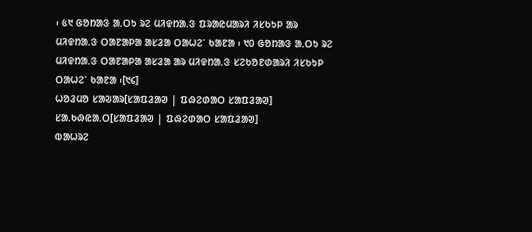᱾ ᱕᱑ ᱜᱚᱴᱟᱝ ᱟᱹᱛᱩ ᱨᱮ ᱢᱤᱫᱴᱟᱹᱝ ᱯᱨᱟᱭᱢᱟᱨᱤ ᱤᱥᱠᱩᱞ ᱟᱨ ᱢᱤᱫᱴᱟᱹᱝ ᱛᱟᱱᱟᱞᱟ ᱟᱥᱲᱟ ᱛᱟᱦᱮᱸ ᱠᱟᱱᱟ ᱾ ᱑᱐ ᱜᱚᱴᱟᱝ ᱟᱹᱛᱩ ᱨᱮ ᱢᱤᱫᱴᱟᱹᱝ ᱛᱟᱱᱟᱞᱟ ᱟᱥᱲᱟ ᱟᱨ ᱢᱤᱫᱴᱟᱹᱝ ᱥᱮᱠᱚᱱᱰᱟᱨᱤ ᱤᱥᱠᱩᱞ ᱛᱟᱦᱮᱸ ᱠᱟᱱᱟ ᱾[᱑᱔]
ᱦᱚᱲᱢᱚ ᱥᱟᱶᱟᱨ[ᱥᱟᱯᱲᱟᱣ | ᱯᱷᱮᱰᱟᱛ ᱥᱟᱯᱲᱟᱣ]
ᱥᱟᱹᱠᱷᱭᱟᱹᱛ[ᱥᱟᱯᱲᱟᱣ | ᱯᱷᱮᱰᱟᱛ ᱥᱟᱯᱲᱟᱣ]
ᱵᱟᱦᱨᱮ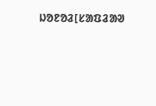ᱡᱚᱱᱚᱲ[ᱥᱟᱯᱲᱟᱣ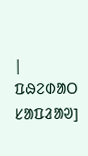| ᱯᱷᱮᱰᱟᱛ ᱥᱟᱯᱲᱟᱣ]